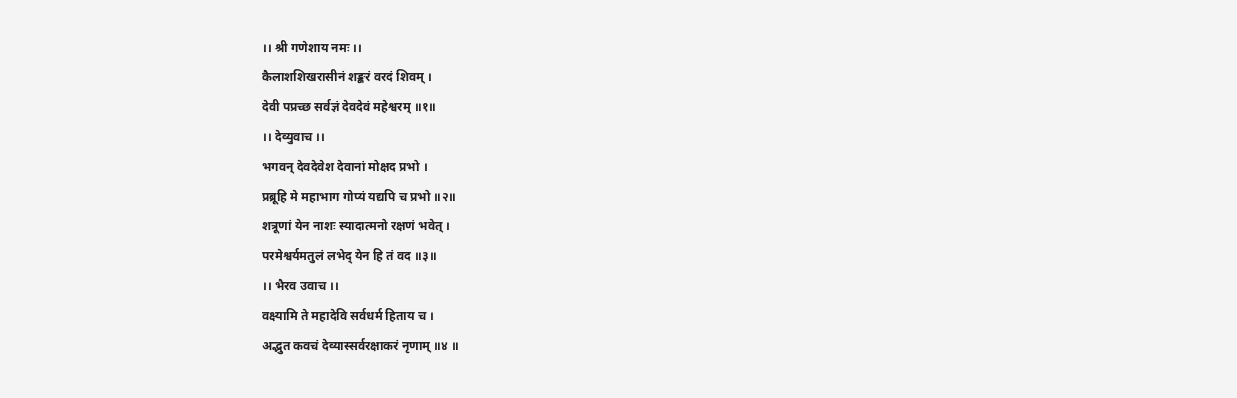।। श्री गणेशाय नमः ।।
कैलाशशिखरासीनं शङ्करं वरदं शिवम् ।
देवी पप्रच्छ सर्वज्ञं देवदेवं महेश्वरम् ॥१॥
।। देव्युवाच ।।
भगवन् देवदेवेश देवानां मोक्षद प्रभो ।
प्रब्रूहि मे महाभाग गोप्यं यद्यपि च प्रभो ॥२॥
शत्रूणां येन नाशः स्यादात्मनो रक्षणं भवेत् ।
परमेश्वर्यमतुलं लभेद् येन हि तं वद ॥३॥
।। भैरव उवाच ।।
वक्ष्यामि ते महादेवि सर्वधर्म हिताय च ।
अद्भुत कवचं देव्यास्सर्वरक्षाकरं नृणाम् ॥४ ॥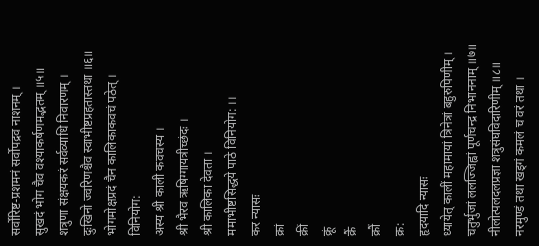सर्वोरिष्ट-प्रशमनं सर्वोपद्रव नाशनम् ।
सुखदं भोग चैव वश्याकर्षणमद्भतम् ॥५॥
शत्रुणा संक्षयकरं सर्वव्याधि निवारणम् ।
दुःखिनो ज्वरिणश्चैव स्वाभीष्टप्रहतास्तथा ॥६॥
भोगमोक्षप्रदं चैन कालिकाकवचं पठेत् ।
विनियोग:
अस्य श्री काली कवचस्य ।
श्री भैरव ऋषिग्गायत्रीच्छंदः ।
श्री कालिका देवता ।
ममाभीष्टसिद्धये पाठे विनियोग: ।।
कर न्यासः
क्रां
क्रीं
क्रूं
क्रैं
क्रौं
क्र:
हृदयादि न्यासः
ध्यायेत् कालीं महामायां त्रिनेत्रां बहुरुपिणीम् ।
चतुर्भुजां ललज्जिह्वां पूर्णचन्द्र निभाननाम् ॥७॥
नीलोत्पलदलप्रज्ञा शत्रुसंघविदारिणीम् ॥८॥
नरमुण्डं तथा खड्गं कमलं च वरं तथा ।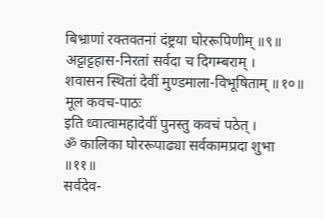बिभ्राणां रक्तवतनां दंष्ट्रया घोररूपिणीम् ॥९॥
अट्टाट्टहास-निरतां सर्वदा च दिगम्बराम् ।
शवासन स्थितां देवीं मुण्डमाला-विभूषिताम् ॥१०॥
मूल कवच-पाठः
इति ध्वात्वामहादेवीं पुनस्तु कवचं पठेत् ।
ॐ कालिका घोररूपाढ्या सर्वकामप्रदा शुभा ॥११॥
सर्वदेव-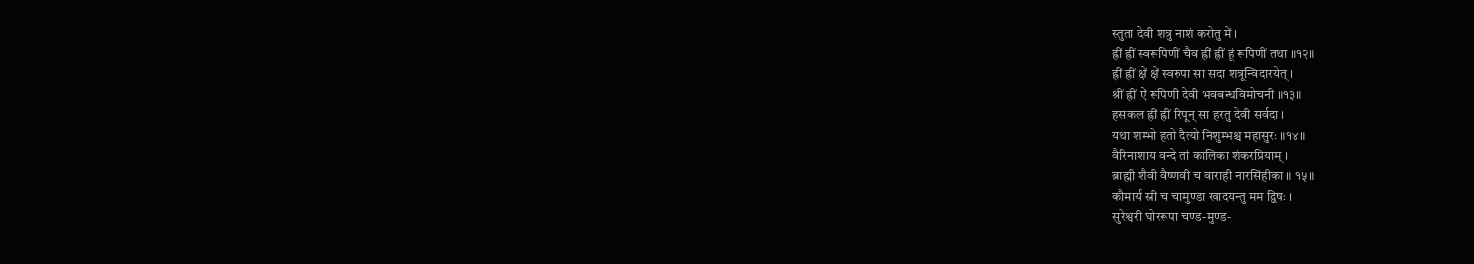स्तुता देवी शत्रु नाशं करोतु में ।
ह्रीं ह्रीं स्वरूपिणीं चैव ह्रीं ह्रीं हूं रूपिणीं तथा ॥१२॥
ह्रीं ह्रीं क्षें क्षें स्वरुपा सा सदा शत्रून्विदारयेत् ।
श्रीं ह्रीं ऐं रूपिणी देवी भवबन्धविमोचनी ॥१३॥
हसकल ह्रीं ह्रीं रिपून् सा हरतु देवी सर्वदा ।
यथा शम्भो हतो दैत्यो निशुम्भश्च महासुरः ॥१४॥
वैरिनाशाय वन्दे तां कालिका शंकरप्रियाम् ।
ब्राह्मी शैवी वैष्णवी च वाराही नारसिंहीका ॥ १५॥
कौमार्य स्री च चामुण्डा खादयन्तु मम द्विषः ।
सुरेश्वरी घोररूपा चण्ड-मुण्ड-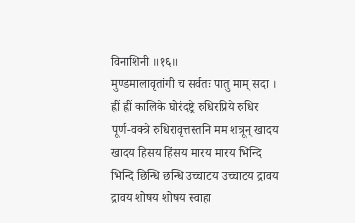विनाशिनी ॥१६॥
मुण्डमालावृतांगी च सर्वतः पातु माम् सदा ।
ह्रीं ह्रीं कालिके घोरंदष्ट्रे रुधिरप्रिये रुधिर पूर्ण-वक्त्रे रुधिरावृत्तस्तनि मम शत्रून् खादय खादय हिसय हिंसय मारय मारय भिन्दि भिन्दि छिन्धि छन्धि उच्चाटय उच्चाटय द्रावय द्रावय शोषय शोषय स्वाहा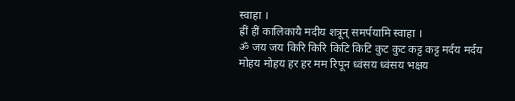स्वाहा ।
ह्रीं हीं कालिकायै मदीय शत्रून् समर्पयामि स्वाहा ।
ॐ जय जय किरि किरि किटि किटि कुट कुट कट्ट कट्ट मर्दय मर्दय मोहय मोहय हर हर मम रिपून ध्वंसय ध्वंसय भक्षय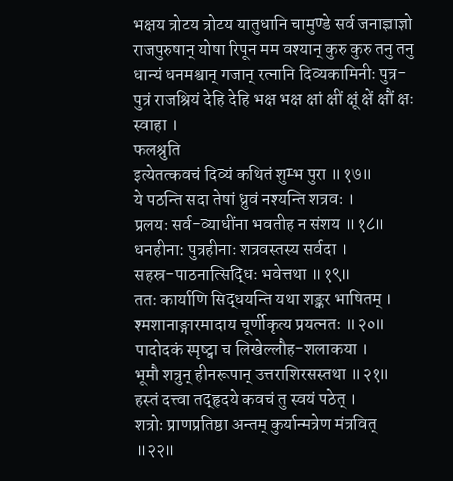भक्षय त्रोटय त्रोटय यातुधानि चामुण्डे सर्व जनाज्ञ्राज्ञो राजपुरुषान् योषा रिपून मम वश्यान् कुरु कुरु तनु तनु धान्यं धनमश्वान् गजान् रत्नानि दिव्यकामिनीः पुत्र-पुत्रं राजश्रियं देहि देहि भक्ष भक्ष क्षां क्षीं क्षूं क्षें क्षौं क्षः स्वाहा ।
फलश्रुति
इत्येतत्कवचं दिव्यं कथितं शुम्भ पुरा ॥१७॥
ये पठन्ति सदा तेषां ध्रुवं नश्यन्ति शत्रवः ।
प्रलयः सर्व-व्याधींना भवतीह न संशय ॥१८॥
धनहीना: पुत्रहीनाः शत्रवस्तस्य सर्वदा ।
सहस्र-पाठनात्सिद्धिः भवेत्तथा ॥१९॥
ततः कार्याणि सिद्धयन्ति यथा शङ्कर भाषितम् ।
श्मशानाङ्गारमादाय चूर्णीकृत्य प्रयत्नतः ॥२०॥
पादोदकं स्पृष्ट्वा च लिखेल्लौह-शलाकया ।
भूमौ शत्रुन् हीनरूपान् उत्तराशिरसस्तथा ॥२१॥
हस्तं दत्त्वा तद्हृदये कवचं तु स्वयं पठेत् ।
शत्रोः प्राणप्रतिष्ठा अन्तम् कुर्यान्मत्रेण मंत्रवित् ॥२२॥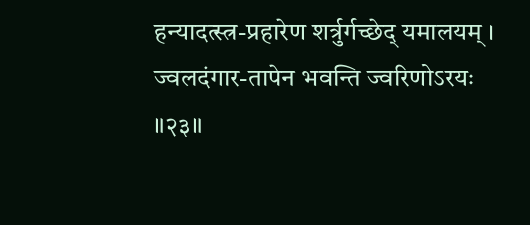हन्यादत्स्त्र-प्रहारेण शर्त्रुर्गच्छेद् यमालयम् ।
ज्वलदंगार-तापेन भवन्ति ज्वरिणोऽरयः ॥२३॥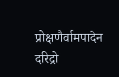प्रोक्षणैर्वामपादेन दरिद्रो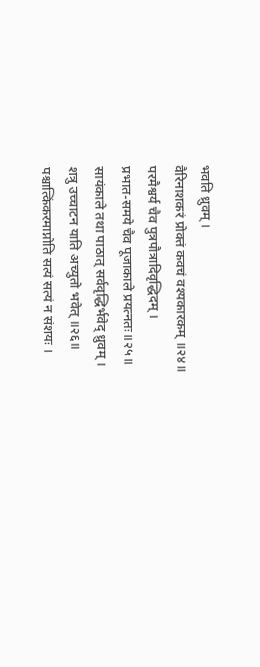भवति ध्रुवम् ।
वैरिनाशकरं प्रोक्तं कवचं वश्यकारकम् ॥२४॥
परमैश्वर्य चैव पुत्रपौत्रादिवृद्धिदम् ।
प्रभात-समये चैव पूजाकाले प्रयत्नतः॥२५॥
सायंकाले तथा पाठात् सर्ववृद्धिर्भवेद् ध्रुवम् ।
शत्रु उच्चाटन याति अच्युतो भवेत् ॥२६॥
पश्चात्किंकरमाप्नोति सत्यं सत्यं न संशयः ।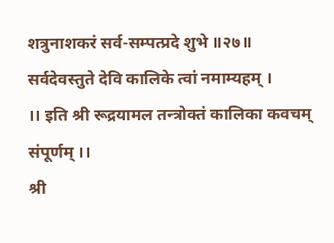शत्रुनाशकरं सर्व-सम्पत्प्रदे शुभे ॥२७॥
सर्वदेवस्तुते देवि कालिके त्वां नमाम्यहम् ।
।। इति श्री रूद्रयामल तन्त्रोक्तं कालिका कवचम् संपूर्णम् ।।
श्री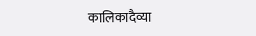कालिकादैव्या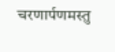चरणार्पणमस्तु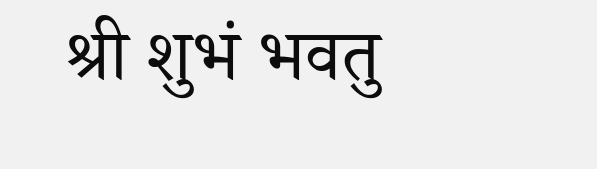श्री शुभं भवतु